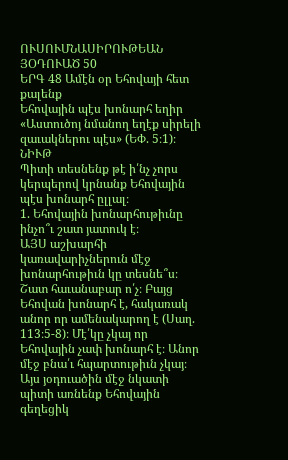ՈՒՍՈՒՄՆԱՍԻՐՈՒԹԵԱՆ ՅՕԴՈՒԱԾ 50
ԵՐԳ 48 Ամէն օր Եհովայի հետ քալենք
Եհովային պէս խոնարհ եղիր
«Աստուծոյ նմանող եղէք սիրելի զաւակներու պէս» (ԵՓ. 5։1)։
ՆԻՒԹ
Պիտի տեսնենք թէ ի՛նչ չորս կերպերով կրնանք Եհովային պէս խոնարհ ըլլալ։
1. Եհովային խոնարհութիւնը ինչո՞ւ շատ յատուկ է։
ԱՅՍ աշխարհի կառավարիչներուն մէջ խոնարհութիւն կը տեսնե՞ս։ Շատ հաւանաբար ո՛չ։ Բայց Եհովան խոնարհ է, հակառակ անոր որ ամենակարող է (Սաղ. 113։5-8)։ Մէ՛կը չկայ որ Եհովային չափ խոնարհ է։ Անոր մէջ բնա՛ւ հպարտութիւն չկայ։ Այս յօդուածին մէջ նկատի պիտի առնենք Եհովային գեղեցիկ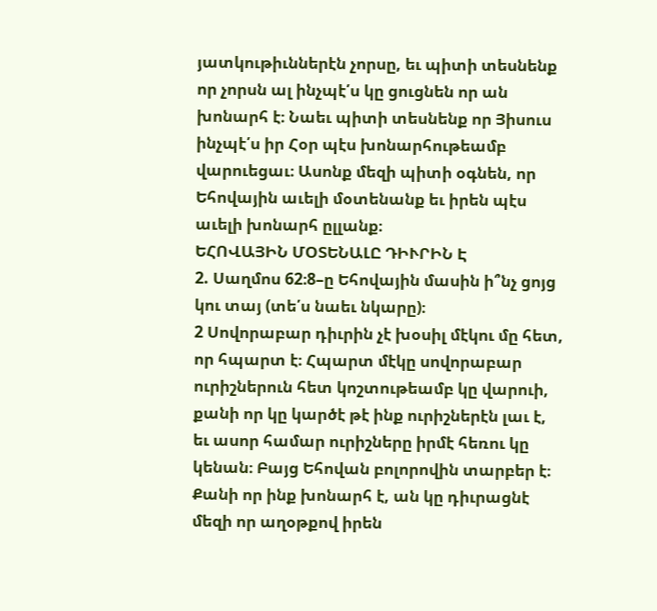յատկութիւններէն չորսը, եւ պիտի տեսնենք որ չորսն ալ ինչպէ՛ս կը ցուցնեն որ ան խոնարհ է։ Նաեւ պիտի տեսնենք որ Յիսուս ինչպէ՛ս իր Հօր պէս խոնարհութեամբ վարուեցաւ։ Ասոնք մեզի պիտի օգնեն, որ Եհովային աւելի մօտենանք եւ իրեն պէս աւելի խոնարհ ըլլանք։
ԵՀՈՎԱՅԻՆ ՄՕՏԵՆԱԼԸ ԴԻՒՐԻՆ Է
2. Սաղմոս 62։8–ը Եհովային մասին ի՞նչ ցոյց կու տայ (տե՛ս նաեւ նկարը)։
2 Սովորաբար դիւրին չէ խօսիլ մէկու մը հետ, որ հպարտ է։ Հպարտ մէկը սովորաբար ուրիշներուն հետ կոշտութեամբ կը վարուի, քանի որ կը կարծէ թէ ինք ուրիշներէն լաւ է, եւ ասոր համար ուրիշները իրմէ հեռու կը կենան։ Բայց Եհովան բոլորովին տարբեր է։ Քանի որ ինք խոնարհ է, ան կը դիւրացնէ մեզի որ աղօթքով իրեն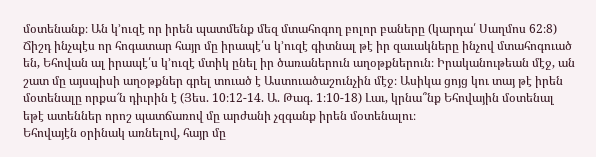մօտենանք։ Ան կ’ուզէ որ իրեն պատմենք մեզ մտահոգող բոլոր բաները (կարդա՛ Սաղմոս 62։8) Ճիշդ ինչպէս որ հոգատար հայր մը իրապէ՛ս կ’ուզէ գիտնալ թէ իր զաւակները ինչով մտահոգուած են, Եհովան ալ իրապէ՛ս կ’ուզէ մտիկ ընել իր ծառաներուն աղօթքներուն։ Իրականութեան մէջ, ան շատ մը այսպիսի աղօթքներ գրել տուած է Աստուածաշունչին մէջ։ Ասիկա ցոյց կու տայ թէ իրեն մօտենալը որքա՜ն դիւրին է (Յես. 10։12-14. Ա. Թագ. 1։10-18) Լաւ, կրնա՞նք Եհովային մօտենալ եթէ ատեններ որոշ պատճառով մը արժանի չզգանք իրեն մօտենալու։
Եհովայէն օրինակ առնելով, հայր մը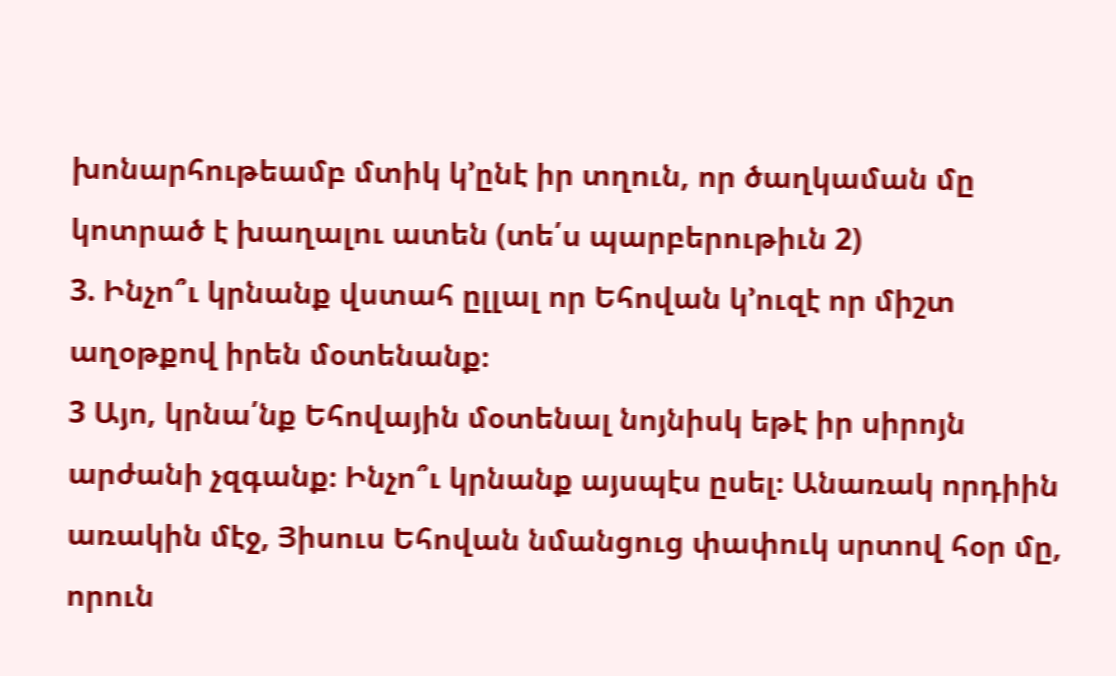խոնարհութեամբ մտիկ կ’ընէ իր տղուն, որ ծաղկաման մը կոտրած է խաղալու ատեն (տե՛ս պարբերութիւն 2)
3. Ինչո՞ւ կրնանք վստահ ըլլալ որ Եհովան կ’ուզէ որ միշտ աղօթքով իրեն մօտենանք։
3 Այո, կրնա՛նք Եհովային մօտենալ նոյնիսկ եթէ իր սիրոյն արժանի չզգանք։ Ինչո՞ւ կրնանք այսպէս ըսել։ Անառակ որդիին առակին մէջ, Յիսուս Եհովան նմանցուց փափուկ սրտով հօր մը, որուն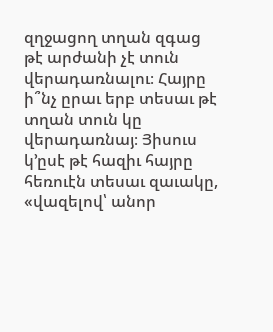զղջացող տղան զգաց թէ արժանի չէ տուն վերադառնալու։ Հայրը ի՞նչ ըրաւ երբ տեսաւ թէ տղան տուն կը վերադառնայ։ Յիսուս կ’ըսէ թէ հազիւ հայրը հեռուէն տեսաւ զաւակը, «վազելով՝ անոր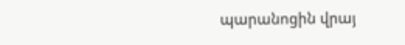պարանոցին վրայ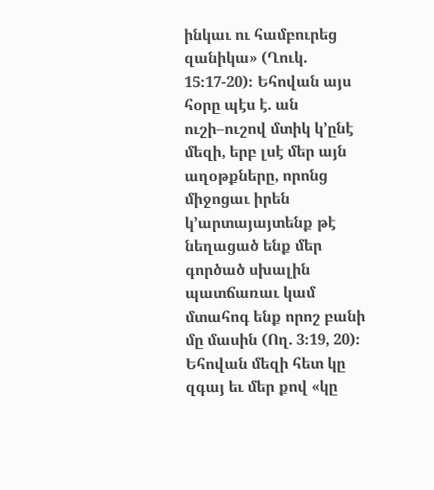ինկաւ ու համբուրեց զանիկա» (Ղուկ. 15։17-20)։ Եհովան այս հօրը պէս է. ան ուշի–ուշով մտիկ կ’ընէ մեզի, երբ լսէ մեր այն աղօթքները, որոնց միջոցաւ իրեն կ’արտայայտենք թէ նեղացած ենք մեր գործած սխալին պատճառաւ կամ մտահոգ ենք որոշ բանի մը մասին (Ող. 3։19, 20)։ Եհովան մեզի հետ կը զգայ եւ մեր քով «կը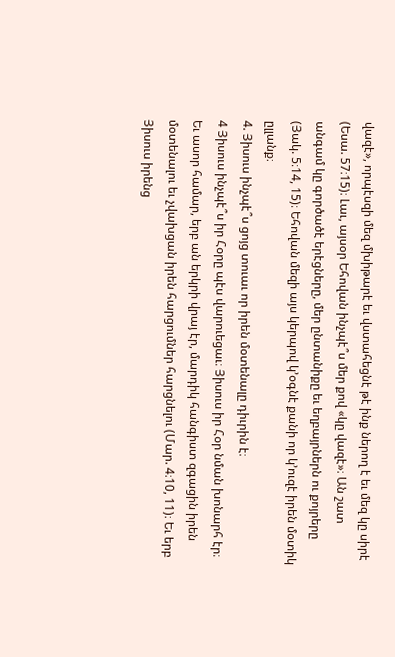վազէ», որպէսզի մեզ մխիթարէ եւ վստահեցնէ թէ ինք ներող է եւ մեզ կը սիրէ (Եսա. 57։15)։ Լաւ, այսօր Եհովան ինչպէ՞ս մեր քով «կը վազէ»։ Ան շատ անգամ կը գործածէ երէցները, մեր ընտանիքը եւ եղբայրներն ու քոյրերը (Յակ. 5։14, 15)։ Եհովան մեզի այս կերպով կ’օգնէ քանի որ կ’ուզէ իրեն մօտիկ ըլլանք։
4. Յիսուս ինչպէ՞ս ցոյց տուաւ որ իրեն մօտենալը դիւրին է։
4 Յիսուս ինչպէ՞ս իր Հօրը պէս վարուեցաւ։ Յիսուս իր Հօր նման խոնարհ էր։ Եւ ասոր համար, երբ ան երկրի վրայ էր, մարդիկ հանգիստ զգացին իրեն մօտենալու եւ չվախցան իրեն հարցումներ հարցնելու (Մար. 4։10, 11)։ Եւ երբ Յիսուս իրենց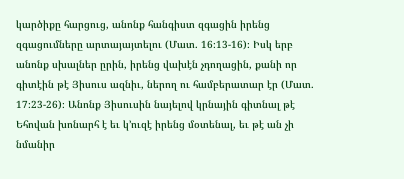կարծիքը հարցուց, անոնք հանգիստ զգացին իրենց զգացումները արտայայտելու (Մատ. 16։13-16)։ Իսկ երբ անոնք սխալներ ըրին, իրենց վախէն չդողացին, քանի որ գիտէին թէ Յիսուս ազնիւ, ներող ու համբերատար էր (Մատ. 17։23-26)։ Անոնք Յիսուսին նայելով կրնային գիտնալ թէ Եհովան խոնարհ է եւ կ’ուզէ իրենց մօտենալ, եւ թէ ան չի նմանիր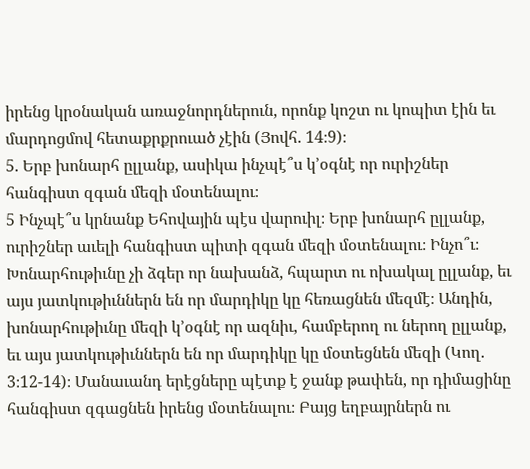իրենց կրօնական առաջնորդներուն, որոնք կոշտ ու կոպիտ էին եւ մարդոցմով հետաքրքրուած չէին (Յովհ. 14։9)։
5. Երբ խոնարհ ըլլանք, ասիկա ինչպէ՞ս կ’օգնէ որ ուրիշներ հանգիստ զգան մեզի մօտենալու։
5 Ինչպէ՞ս կրնանք Եհովային պէս վարուիլ։ Երբ խոնարհ ըլլանք, ուրիշներ աւելի հանգիստ պիտի զգան մեզի մօտենալու։ Ինչո՞ւ։ Խոնարհութիւնը չի ձգեր որ նախանձ, հպարտ ու ոխակալ ըլլանք, եւ այս յատկութիւններն են որ մարդիկը կը հեռացնեն մեզմէ։ Անդին, խոնարհութիւնը մեզի կ’օգնէ որ ազնիւ, համբերող ու ներող ըլլանք, եւ այս յատկութիւններն են որ մարդիկը կը մօտեցնեն մեզի (Կող. 3։12-14)։ Մանաւանդ երէցները պէտք է ջանք թափեն, որ դիմացինը հանգիստ զգացնեն իրենց մօտենալու։ Բայց եղբայրներն ու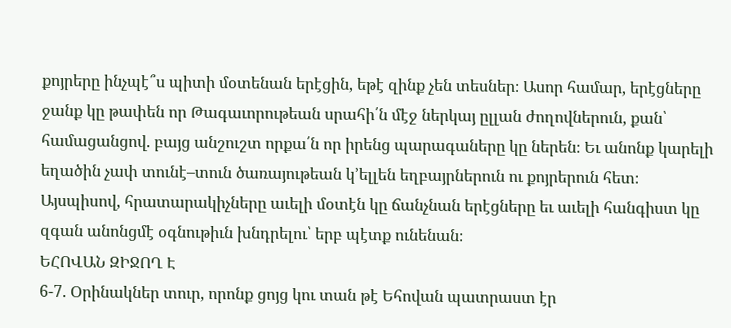քոյրերը ինչպէ՞ս պիտի մօտենան երէցին, եթէ զինք չեն տեսներ։ Ասոր համար, երէցները ջանք կը թափեն որ Թագաւորութեան սրահի՛ն մէջ ներկայ ըլլան ժողովներուն, քան՝ համացանցով. բայց անշուշտ որքա՛ն որ իրենց պարագաները կը ներեն։ Եւ անոնք կարելի եղածին չափ տունէ–տուն ծառայութեան կ’ելլեն եղբայրներուն ու քոյրերուն հետ։ Այսպիսով, հրատարակիչները աւելի մօտէն կը ճանչնան երէցները եւ աւելի հանգիստ կը զգան անոնցմէ օգնութիւն խնդրելու՝ երբ պէտք ունենան։
ԵՀՈՎԱՆ ԶԻՋՈՂ Է
6-7. Օրինակներ տուր, որոնք ցոյց կու տան թէ Եհովան պատրաստ էր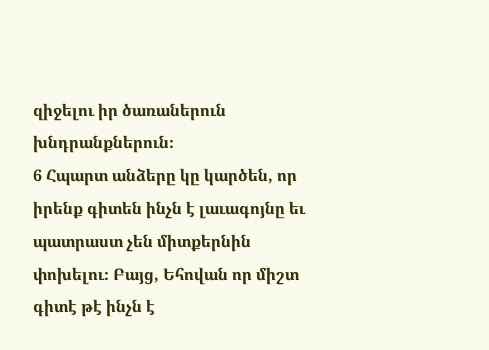զիջելու իր ծառաներուն խնդրանքներուն։
6 Հպարտ անձերը կը կարծեն, որ իրենք գիտեն ինչն է լաւագոյնը եւ պատրաստ չեն միտքերնին փոխելու։ Բայց, Եհովան որ միշտ գիտէ թէ ինչն է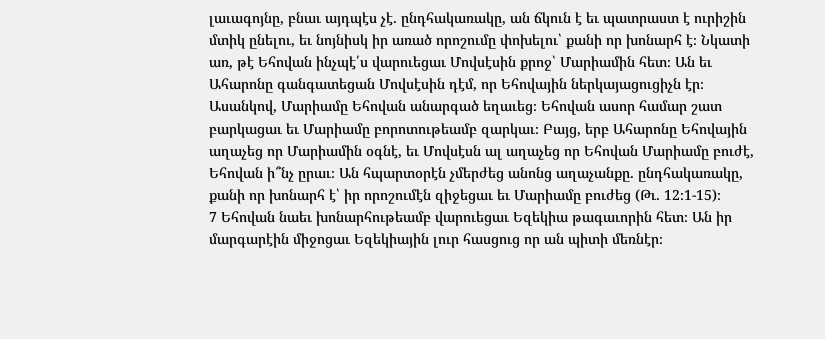լաւագոյնը, բնաւ այդպէս չէ. ընդհակառակը, ան ճկուն է եւ պատրաստ է ուրիշին մտիկ ընելու, եւ նոյնիսկ իր առած որոշումը փոխելու՝ քանի որ խոնարհ է։ Նկատի առ, թէ Եհովան ինչպէ՛ս վարուեցաւ Մովսէսին քրոջ՝ Մարիամին հետ։ Ան եւ Ահարոնը գանգատեցան Մովսէսին դէմ, որ Եհովային ներկայացուցիչն էր։ Ասանկով, Մարիամը Եհովան անարգած եղաւեց։ Եհովան ասոր համար շատ բարկացաւ եւ Մարիամը բորոտութեամբ զարկաւ։ Բայց, երբ Ահարոնը Եհովային աղաչեց որ Մարիամին օգնէ, եւ Մովսէսն ալ աղաչեց որ Եհովան Մարիամը բուժէ, Եհովան ի՞նչ ըրաւ։ Ան հպարտօրէն չմերժեց անոնց աղաչանքը. ընդհակառակը, քանի որ խոնարհ է՝ իր որոշումէն զիջեցաւ եւ Մարիամը բուժեց (Թւ. 12։1-15)։
7 Եհովան նաեւ խոնարհութեամբ վարուեցաւ Եզեկիա թագաւորին հետ։ Ան իր մարգարէին միջոցաւ Եզեկիային լուր հասցուց որ ան պիտի մեռնէր։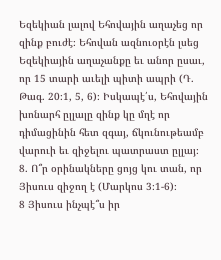Եզեկիան լալով Եհովային աղաչեց որ զինք բուժէ։ Եհովան ազնուօրէն լսեց Եզեկիային աղաչանքը եւ անոր ըսաւ, որ 15 տարի աւելի պիտի ապրի (Դ. Թագ. 20։1, 5, 6)։ Իսկապէ՛ս, Եհովային խոնարհ ըլլալը զինք կը մղէ որ դիմացինին հետ զգայ, ճկունութեամբ վարուի եւ զիջելու պատրաստ ըլլայ։
8. Ո՞ր օրինակները ցոյց կու տան, որ Յիսուս զիջող է (Մարկոս 3։1-6)։
8 Յիսուս ինչպէ՞ս իր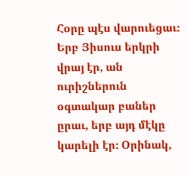Հօրը պէս վարուեցաւ։ Երբ Յիսուս երկրի վրայ էր, ան ուրիշներուն օգտակար բաներ ըրաւ, երբ այդ մէկը կարելի էր։ Օրինակ,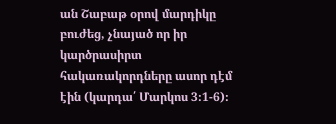ան Շաբաթ օրով մարդիկը բուժեց, չնայած որ իր կարծրասիրտ հակառակորդները ասոր դէմ էին (կարդա՛ Մարկոս 3։1-6)։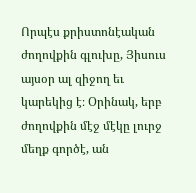Որպէս քրիստոնէական ժողովքին գլուխը, Յիսուս այսօր ալ զիջող եւ կարեկից է։ Օրինակ, երբ ժողովքին մէջ մէկը լուրջ մեղք գործէ, ան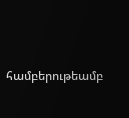համբերութեամբ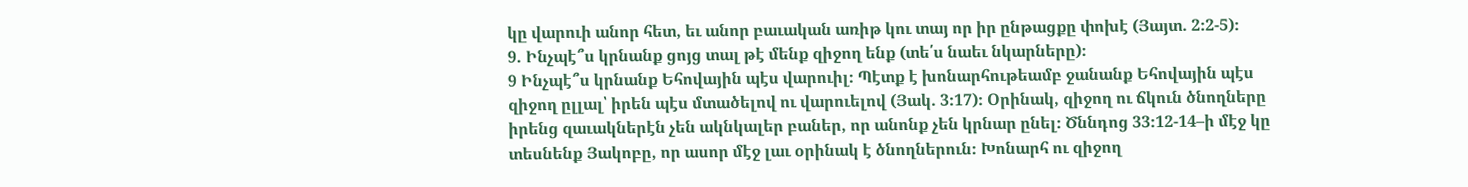կը վարուի անոր հետ, եւ անոր բաւական առիթ կու տայ որ իր ընթացքը փոխէ (Յայտ. 2։2-5)։
9. Ինչպէ՞ս կրնանք ցոյց տալ թէ մենք զիջող ենք (տե՛ս նաեւ նկարները)։
9 Ինչպէ՞ս կրնանք Եհովային պէս վարուիլ։ Պէտք է խոնարհութեամբ ջանանք Եհովային պէս զիջող ըլլալ՝ իրեն պէս մտածելով ու վարուելով (Յակ. 3։17)։ Օրինակ, զիջող ու ճկուն ծնողները իրենց զաւակներէն չեն ակնկալեր բաներ, որ անոնք չեն կրնար ընել։ Ծննդոց 33։12-14–ի մէջ կը տեսնենք Յակոբը, որ ասոր մէջ լաւ օրինակ է ծնողներուն։ Խոնարհ ու զիջող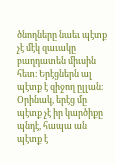ծնողները նաեւ պէտք չէ մէկ զաւակը բաղդատեն միւսին հետ։ Երէցներն ալ պէտք է զիջող ըլլան։ Օրինակ, երէց մը պէտք չէ իր կարծիքը պնդէ, հապա ան պէտք է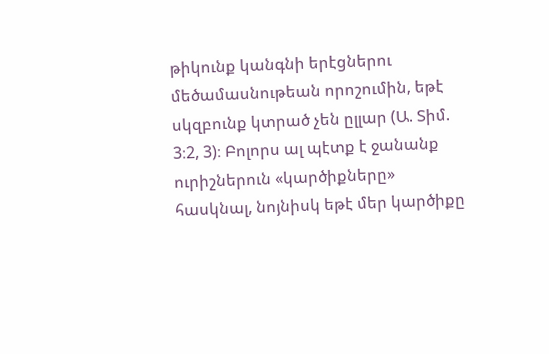թիկունք կանգնի երէցներու մեծամասնութեան որոշումին, եթէ սկզբունք կտրած չեն ըլլար (Ա. Տիմ. 3։2, 3)։ Բոլորս ալ պէտք է ջանանք ուրիշներուն «կարծիքները» հասկնալ, նոյնիսկ եթէ մեր կարծիքը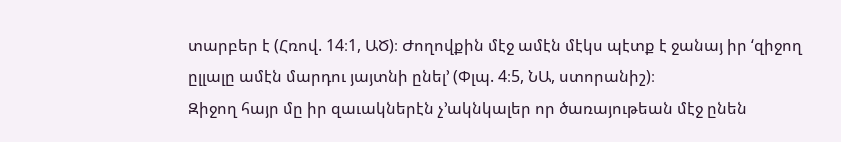տարբեր է (Հռով. 14։1, ԱԾ)։ Ժողովքին մէջ ամէն մէկս պէտք է ջանայ իր ‘զիջող ըլլալը ամէն մարդու յայտնի ընել’ (Փլպ. 4։5, ՆԱ, ստորանիշ)։
Զիջող հայր մը իր զաւակներէն չ’ակնկալեր որ ծառայութեան մէջ ընեն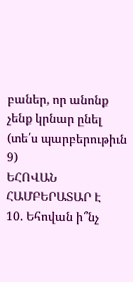բաներ, որ անոնք չենք կրնար ընել (տե՛ս պարբերութիւն 9)
ԵՀՈՎԱՆ ՀԱՄԲԵՐԱՏԱՐ Է
10. Եհովան ի՞նչ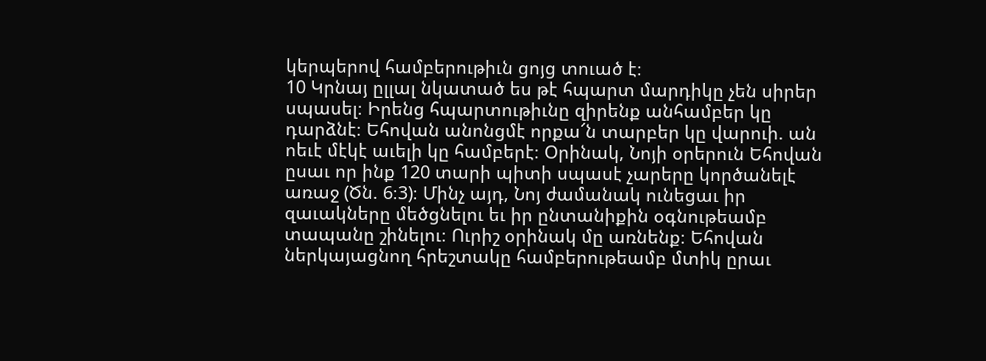կերպերով համբերութիւն ցոյց տուած է։
10 Կրնայ ըլլալ նկատած ես թէ հպարտ մարդիկը չեն սիրեր սպասել։ Իրենց հպարտութիւնը զիրենք անհամբեր կը դարձնէ։ Եհովան անոնցմէ որքա՜ն տարբեր կը վարուի. ան ոեւէ մէկէ աւելի կը համբերէ։ Օրինակ, Նոյի օրերուն Եհովան ըսաւ որ ինք 120 տարի պիտի սպասէ չարերը կործանելէ առաջ (Ծն. 6։3)։ Մինչ այդ, Նոյ ժամանակ ունեցաւ իր զաւակները մեծցնելու եւ իր ընտանիքին օգնութեամբ տապանը շինելու։ Ուրիշ օրինակ մը առնենք։ Եհովան ներկայացնող հրեշտակը համբերութեամբ մտիկ ըրաւ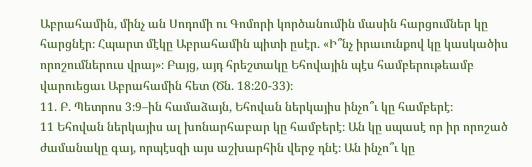Աբրահամին, մինչ ան Սոդոմի ու Գոմորի կործանումին մասին հարցումներ կը հարցնէր։ Հպարտ մէկը Աբրահամին պիտի ըսէր. «Ի՞նչ իրաւունքով կը կասկածիս որոշումներուս վրայ»։ Բայց, այդ հրեշտակը Եհովային պէս համբերութեամբ վարուեցաւ Աբրահամին հետ (Ծն. 18։20-33)։
11. Բ. Պետրոս 3։9–ին համաձայն, Եհովան ներկայիս ինչո՞ւ կը համբերէ։
11 Եհովան ներկայիս ալ խոնարհաբար կը համբերէ։ Ան կը սպասէ որ իր որոշած ժամանակը գայ, որպէսզի այս աշխարհին վերջ դնէ։ Ան ինչո՞ւ կը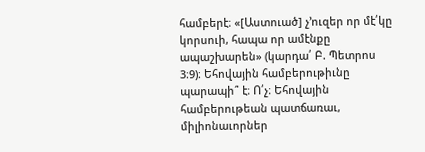համբերէ։ «[Աստուած] չ’ուզեր որ մէ՛կը կորսուի, հապա որ ամէնքը ապաշխարեն» (կարդա՛ Բ. Պետրոս 3։9)։ Եհովային համբերութիւնը պարապի՞ է։ Ո՛չ։ Եհովային համբերութեան պատճառաւ, միլիոնաւորներ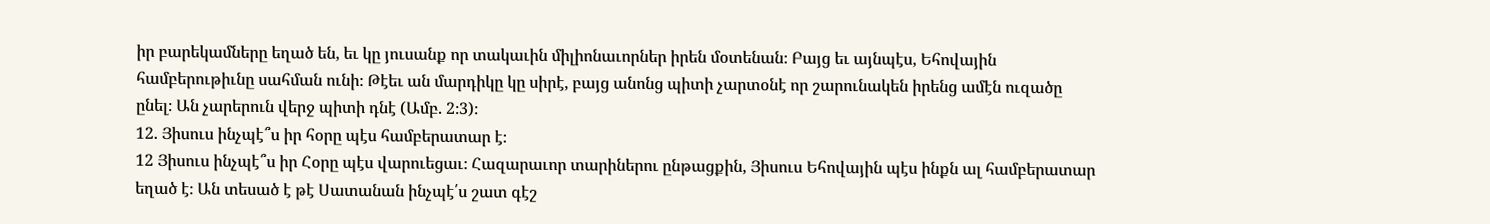իր բարեկամները եղած են, եւ կը յուսանք որ տակաւին միլիոնաւորներ իրեն մօտենան։ Բայց եւ այնպէս, Եհովային համբերութիւնը սահման ունի։ Թէեւ ան մարդիկը կը սիրէ, բայց անոնց պիտի չարտօնէ որ շարունակեն իրենց ամէն ուզածը ընել։ Ան չարերուն վերջ պիտի դնէ (Ամբ. 2։3)։
12. Յիսուս ինչպէ՞ս իր հօրը պէս համբերատար է։
12 Յիսուս ինչպէ՞ս իր Հօրը պէս վարուեցաւ։ Հազարաւոր տարիներու ընթացքին, Յիսուս Եհովային պէս ինքն ալ համբերատար եղած է։ Ան տեսած է թէ Սատանան ինչպէ՛ս շատ գէշ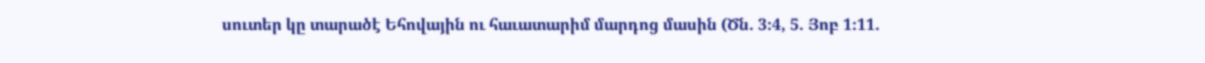սուտեր կը տարածէ Եհովային ու հաւատարիմ մարդոց մասին (Ծն. 3։4, 5. Յոբ 1։11.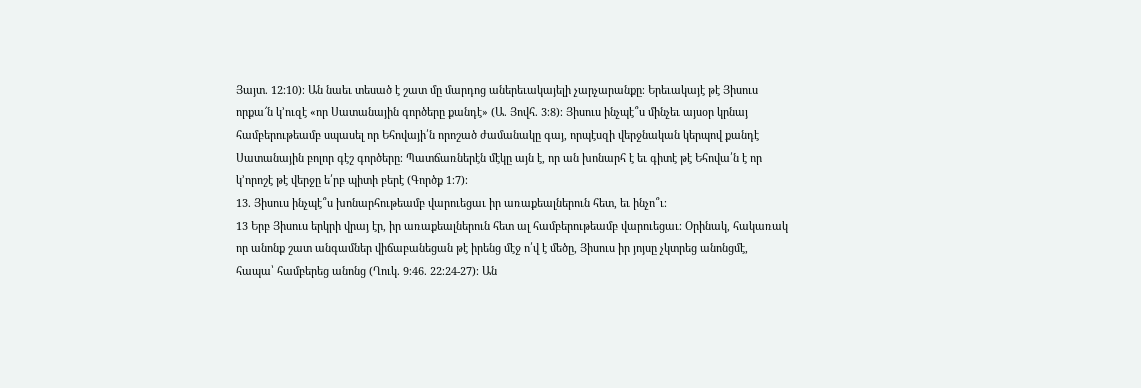Յայտ. 12։10)։ Ան նաեւ տեսած է շատ մը մարդոց աներեւակայելի չարչարանքը։ Երեւակայէ թէ Յիսուս որքա՜ն կ’ուզէ «որ Սատանային գործերը քանդէ» (Ա. Յովհ. 3։8)։ Յիսուս ինչպէ՞ս մինչեւ այսօր կրնայ համբերութեամբ սպասել որ Եհովայի՛ն որոշած ժամանակը գայ, որպէսզի վերջնական կերպով քանդէ Սատանային բոլոր գէշ գործերը։ Պատճառներէն մէկը այն է, որ ան խոնարհ է եւ գիտէ թէ Եհովա՛ն է որ կ’որոշէ թէ վերջը ե՛րբ պիտի բերէ (Գործք 1։7)։
13. Յիսուս ինչպէ՞ս խոնարհութեամբ վարուեցաւ իր առաքեալներուն հետ, եւ ինչո՞ւ։
13 Երբ Յիսուս երկրի վրայ էր, իր առաքեալներուն հետ ալ համբերութեամբ վարուեցաւ։ Օրինակ, հակառակ որ անոնք շատ անգամներ վիճաբանեցան թէ իրենց մէջ ո՛վ է մեծը, Յիսուս իր յոյսը չկտրեց անոնցմէ, հապա՝ համբերեց անոնց (Ղուկ. 9։46. 22։24-27)։ Ան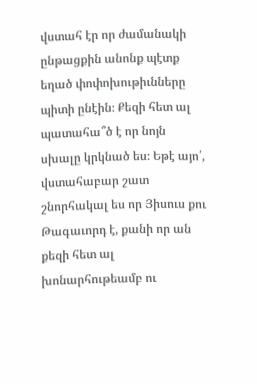վստահ էր որ ժամանակի ընթացքին անոնք պէտք եղած փոփոխութիւնները պիտի ընէին։ Քեզի հետ ալ պատահա՞ծ է որ նոյն սխալը կրկնած ես։ Եթէ այո՛, վստահաբար շատ շնորհակալ ես որ Յիսուս քու Թագաւորդ է, քանի որ ան քեզի հետ ալ խոնարհութեամբ ու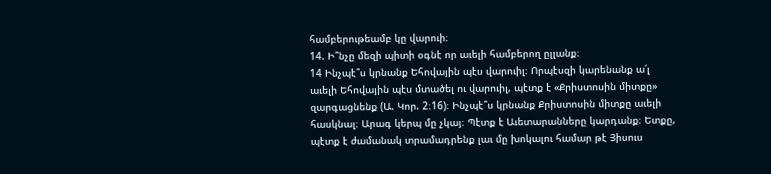համբերութեամբ կը վարուի։
14. Ի՞նչը մեզի պիտի օգնէ որ աւելի համբերող ըլլանք։
14 Ինչպէ՞ս կրնանք Եհովային պէս վարուիլ։ Որպէսզի կարենանք ա՛լ աւելի Եհովային պէս մտածել ու վարուիլ, պէտք է «Քրիստոսին միտքը» զարգացնենք (Ա. Կոր. 2։16)։ Ինչպէ՞ս կրնանք Քրիստոսին միտքը աւելի հասկնալ։ Արագ կերպ մը չկայ։ Պէտք է Աւետարանները կարդանք։ Ետքը, պէտք է ժամանակ տրամադրենք լաւ մը խոկալու համար թէ Յիսուս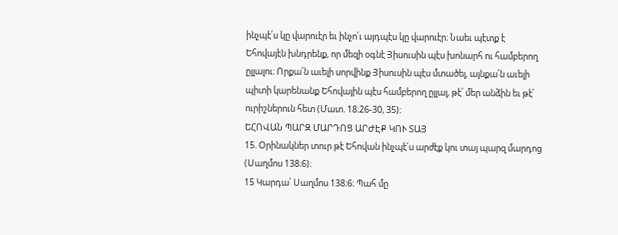ինչպէ՛ս կը վարուէր եւ ինչո՛ւ այդպէս կը վարուէր։ Նաեւ պէտք է Եհովայէն խնդրենք, որ մեզի օգնէ Յիսուսին պէս խոնարհ ու համբերող ըլլալու։ Որքա՛ն աւելի սորվինք Յիսուսին պէս մտածել, այնքա՛ն աւելի պիտի կարենանք Եհովային պէս համբերող ըլլալ, թէ՛ մեր անձին եւ թէ՛ ուրիշներուն հետ (Մատ. 18։26-30, 35)։
ԵՀՈՎԱՆ ՊԱՐԶ ՄԱՐԴՈՑ ԱՐԺԷՔ ԿՈՒ ՏԱՅ
15. Օրինակներ տուր թէ Եհովան ինչպէ՛ս արժէք կու տայ պարզ մարդոց (Սաղմոս 138։6)։
15 Կարդա՛ Սաղմոս 138։6։ Պահ մը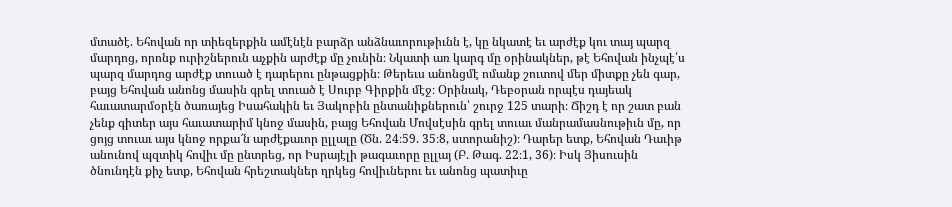մտածէ. Եհովան որ տիեզերքին ամէնէն բարձր անձնաւորութիւնն է, կը նկատէ եւ արժէք կու տայ պարզ մարդոց, որոնք ուրիշներուն աչքին արժէք մը չունին։ Նկատի առ կարգ մը օրինակներ, թէ Եհովան ինչպէ՛ս պարզ մարդոց արժէք տուած է դարերու ընթացքին։ Թերեւս անոնցմէ ոմանք շուտով մեր միտքը չեն գար, բայց Եհովան անոնց մասին գրել տուած է Սուրբ Գիրքին մէջ։ Օրինակ, Դեբօրան որպէս դայեակ հաւատարմօրէն ծառայեց Իսահակին եւ Յակոբին ընտանիքներուն՝ շուրջ 125 տարի։ Ճիշդ է որ շատ բան չենք գիտեր այս հաւատարիմ կնոջ մասին, բայց Եհովան Մովսէսին գրել տուաւ մանրամասնութիւն մը, որ ցոյց տուաւ այս կնոջ որքա՜ն արժէքաւոր ըլլալը (Ծն. 24։59. 35։8, ստորանիշ)։ Դարեր ետք, Եհովան Դաւիթ անունով պզտիկ հովիւ մը ընտրեց, որ Իսրայէլի թագաւորը ըլլայ (Բ. Թագ. 22։1, 36)։ Իսկ Յիսուսին ծնունդէն քիչ ետք, Եհովան հրեշտակներ ղրկեց հովիւներու եւ անոնց պատիւը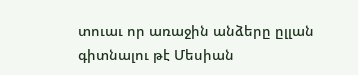տուաւ որ առաջին անձերը ըլլան գիտնալու թէ Մեսիան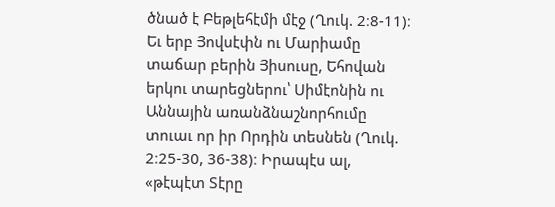ծնած է Բեթլեհէմի մէջ (Ղուկ. 2։8-11)։ Եւ երբ Յովսէփն ու Մարիամը տաճար բերին Յիսուսը, Եհովան երկու տարեցներու՝ Սիմէոնին ու Աննային առանձնաշնորհումը տուաւ որ իր Որդին տեսնեն (Ղուկ. 2։25-30, 36-38)։ Իրապէս ալ, «թէպէտ Տէրը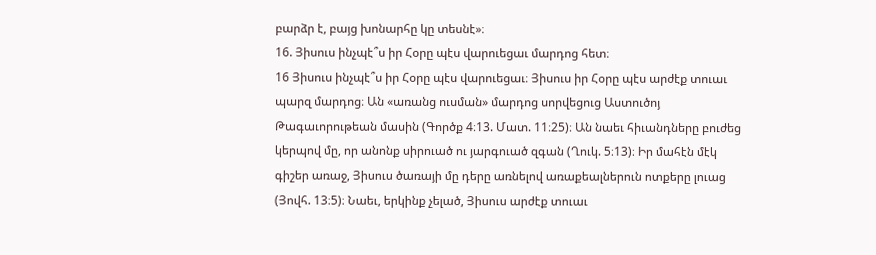բարձր է, բայց խոնարհը կը տեսնէ»։
16. Յիսուս ինչպէ՞ս իր Հօրը պէս վարուեցաւ մարդոց հետ։
16 Յիսուս ինչպէ՞ս իր Հօրը պէս վարուեցաւ։ Յիսուս իր Հօրը պէս արժէք տուաւ պարզ մարդոց։ Ան «առանց ուսման» մարդոց սորվեցուց Աստուծոյ Թագաւորութեան մասին (Գործք 4։13. Մատ. 11։25)։ Ան նաեւ հիւանդները բուժեց կերպով մը, որ անոնք սիրուած ու յարգուած զգան (Ղուկ. 5։13)։ Իր մահէն մէկ գիշեր առաջ, Յիսուս ծառայի մը դերը առնելով առաքեալներուն ոտքերը լուաց (Յովհ. 13։5)։ Նաեւ, երկինք չելած, Յիսուս արժէք տուաւ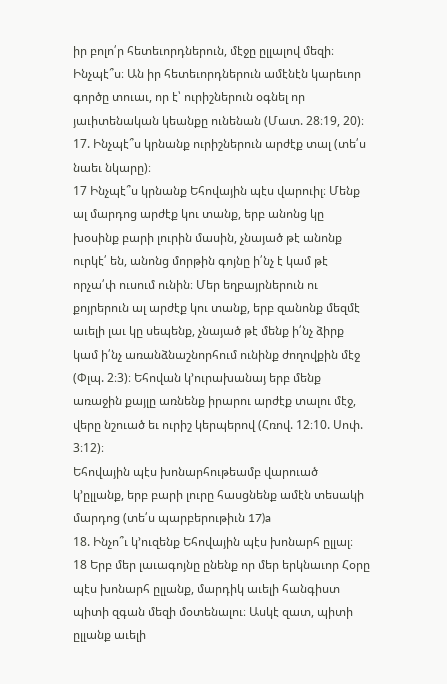իր բոլո՛ր հետեւորդներուն, մէջը ըլլալով մեզի։ Ինչպէ՞ս։ Ան իր հետեւորդներուն ամէնէն կարեւոր գործը տուաւ, որ է՝ ուրիշներուն օգնել որ յաւիտենական կեանքը ունենան (Մատ. 28։19, 20)։
17. Ինչպէ՞ս կրնանք ուրիշներուն արժէք տալ (տե՛ս նաեւ նկարը)։
17 Ինչպէ՞ս կրնանք Եհովային պէս վարուիլ։ Մենք ալ մարդոց արժէք կու տանք, երբ անոնց կը խօսինք բարի լուրին մասին, չնայած թէ անոնք ուրկէ՛ են, անոնց մորթին գոյնը ի՛նչ է կամ թէ որչա՛փ ուսում ունին։ Մեր եղբայրներուն ու քոյրերուն ալ արժէք կու տանք, երբ զանոնք մեզմէ աւելի լաւ կը սեպենք, չնայած թէ մենք ի՛նչ ձիրք կամ ի՛նչ առանձնաշնորհում ունինք ժողովքին մէջ (Փլպ. 2։3)։ Եհովան կ’ուրախանայ երբ մենք առաջին քայլը առնենք իրարու արժէք տալու մէջ, վերը նշուած եւ ուրիշ կերպերով (Հռով. 12։10. Սոփ. 3։12)։
Եհովային պէս խոնարհութեամբ վարուած կ’ըլլանք, երբ բարի լուրը հասցնենք ամէն տեսակի մարդոց (տե՛ս պարբերութիւն 17)a
18. Ինչո՞ւ կ’ուզենք Եհովային պէս խոնարհ ըլլալ։
18 Երբ մեր լաւագոյնը ընենք որ մեր երկնաւոր Հօրը պէս խոնարհ ըլլանք, մարդիկ աւելի հանգիստ պիտի զգան մեզի մօտենալու։ Ասկէ զատ, պիտի ըլլանք աւելի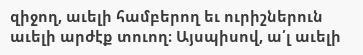զիջող, աւելի համբերող եւ ուրիշներուն աւելի արժէք տուող։ Այսպիսով, ա՛լ աւելի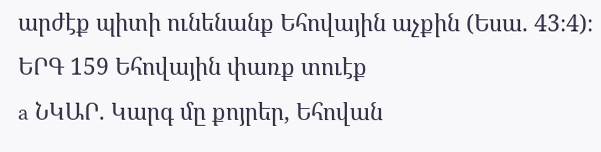արժէք պիտի ունենանք Եհովային աչքին (Եսա. 43։4)։
ԵՐԳ 159 Եհովային փառք տուէք
a ՆԿԱՐ. Կարգ մը քոյրեր, Եհովան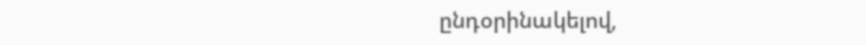ընդօրինակելով,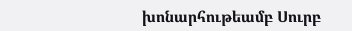խոնարհութեամբ Սուրբ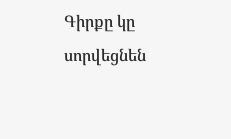Գիրքը կը սորվեցնեն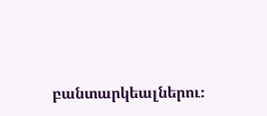բանտարկեալներու։